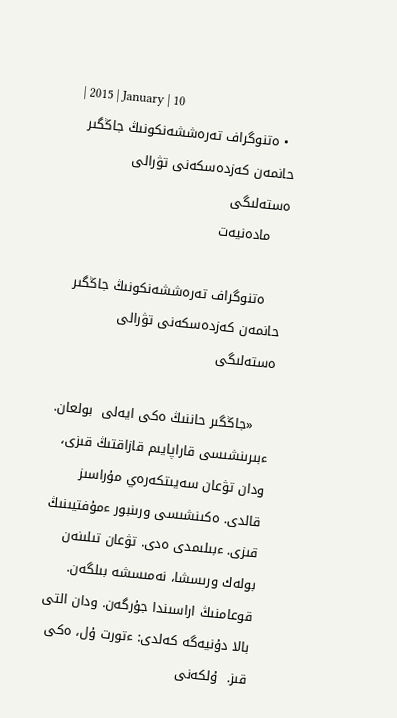| 2015 | January | 10
  • ەتنوگراف تەرەششەنكونىڭ جاڭگىر حانمەن كەزدەسكەنى تۋرالى ەستەلىگى
    مادەنيەت

    ەتنوگراف تەرەششەنكونىڭ جاڭگىر حانمەن كەزدەسكەنى تۋرالى ەستەلىگى

    «جاڭگىر حاننىڭ ەكى ايەلى  بولعان. ءبىرىنشىسى قاراپايىم قازاقتىڭ قىزى، ودان تۋعان سەيىتكەرەي مۇراسىز قالدى. ەكىنشىسى ورىنبور ءمۇفتيىنىڭ قىزى. ءبىلىمدى ەدى. تۋعان تىلىنەن بولەك ورىسشا، نەمىسشە بىلگەن. قوعامنىڭ اراسىندا جۇرگەن. ودان التى بالا دۇنيەگە كەلدى: ءتورت ۇل، ەكى قىز.  ۇلكەنى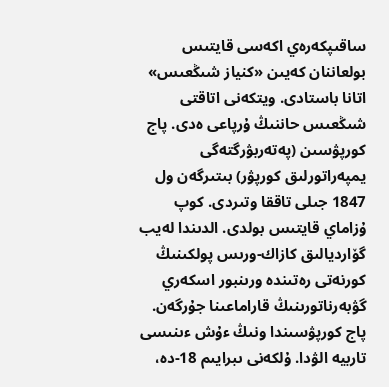ساقىپكەرەي اكەسى قايتىس بولعاننان كەيىن «كنياز شىڭعىس» اتانا باستادى. ويتكەنى اتاقتى شىڭعىس حاننىڭ ۇرپاعى ەدى. پاج كورپۋسىن (پەتەربۋرگتەگى يمپەراتورلىق كورپۋر) بىتىرگەن ول 1847 جىلى تاققا وتىردى. كوپ ۇزاماي قايتىس بولدى. الدىندا لەيب گۆارديالىق كازاك-ورىس پولكىنىڭ كورنەتى رەتىندە ورىنبور اسكەري گۋبەرناتورىنىڭ قاراماعىنا جۇرگەن. پاج كورپۋسىندا ونىڭ ءۇش ءىنىسى تاربيە الۋدا. ۇلكەنى ىبرايىم 18-دە،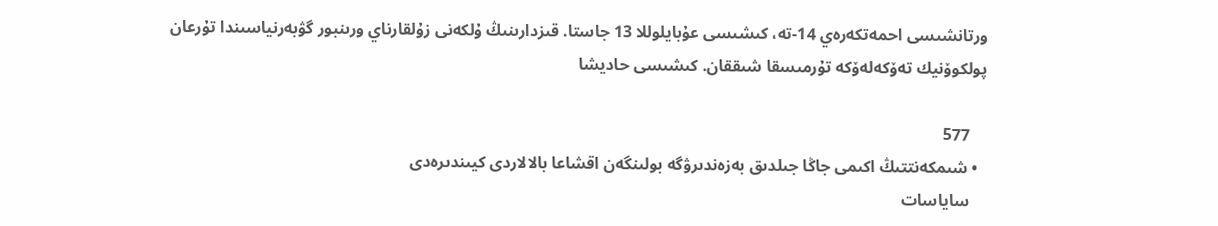ورتانشىسى احمەتكەرەي 14-تە، كىشىسى عۇبايلوللا 13 جاستا. قىزدارىنىڭ ۇلكەنى زۇلقارناي ورىنبور گۋبەرنياسىندا تۇرعان پولكوۆنيك تەۆكەلەۆكە تۇرمىسقا شىققان. كىشىسى حاديشا

    577
  • شىمكەنتتىڭ اكىمى جاڭا جىلدىق بەزەندىرۋگە بولىنگەن اقشاعا بالالاردى كيىندىرەدى
    ساياسات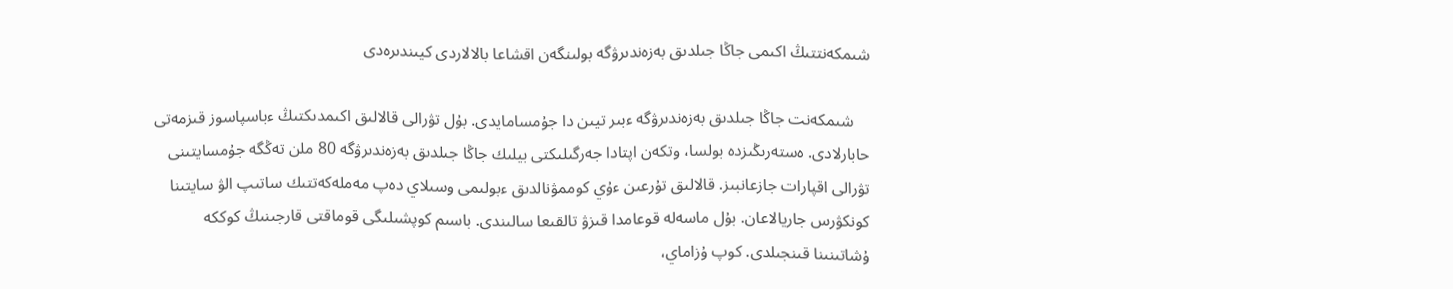شىمكەنتتىڭ اكىمى جاڭا جىلدىق بەزەندىرۋگە بولىنگەن اقشاعا بالالاردى كيىندىرەدى

    شىمكەنت جاڭا جىلدىق بەزەندىرۋگە ءبىر تيىن دا جۇمسامايدى. بۇل تۋرالى قالالىق اكىمدىكتىڭ ءباسپاسوز قىزمەتى حابارلادى. ەستەرىڭىزدە بولسا، وتكەن اپتادا جەرگىلىكتى بيلىك جاڭا جىلدىق بەزەندىرۋگە 80 ملن تەڭگە جۇمسايتىنى تۋرالى اقپارات جازعانبىز. قالالىق تۇرعىن ءۇي كوممۋنالدىق ءبولىمى وسىلاي دەپ مەملەكەتتىك ساتىپ الۋ سايتىنا كونكۋرس جاريالاعان. بۇل ماسەلە قوعامدا قىزۋ تالقىعا سالىندى. باسىم كوپشىلىگى قوماقتى قارجىنىڭ كوككە ۇشاتىنىنا قىنجىلدى. كوپ ۇزاماي،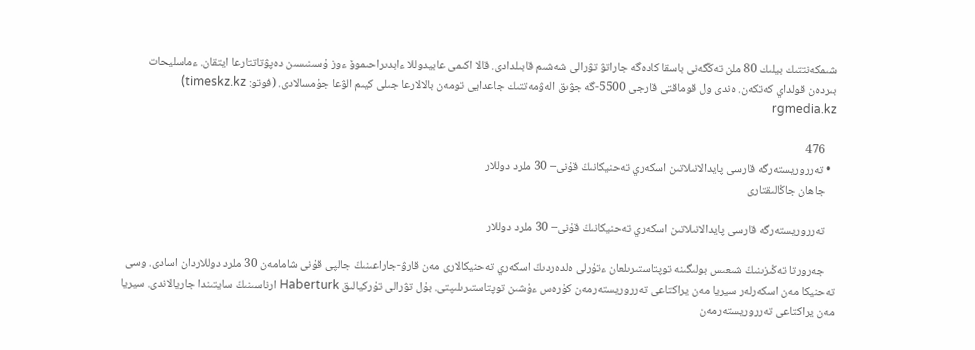شىمكەنتتىك بيلىك 80 ملن تەڭگەنى باسقا كادەگە جاراتۋ تۋرالى شەشىم قابىلدادى. قالا اكىمى عابيدوللا ءابدىراحىموۆ ءوز ۇسىنىسىن دەپۋتاتتارعا ايتقان. ءماسليحات بىردەن قولداي كەتكەن. ەندى ول قوماقتى قارجى 5500-گە جۋىق الەۋمەتتىك جاعدايى تومەن بالالارعا جىلى كيىم الۋعا جۇمسالادى. (فوتو: timeskz.kz) rgmedia.kz

    476
  • تەرروريستەرگە قارسى پايدالانىلاتىن اسكەري تەحنيكانىڭ قۇنى– 30 ملرد دوللار
    جاھان جاڭالىقتارى

    تەرروريستەرگە قارسى پايدالانىلاتىن اسكەري تەحنيكانىڭ قۇنى– 30 ملرد دوللار

    جەرورتا تەڭىزىنىڭ شىعىس بولىگىنە توپتاستىرىلعان ءتۇرلى ەلدەردىڭ اسكەري تەحنيكالارى مەن قارۋ-جاراعىنىڭ جالپى قۇنى شامامەن 30 ملرد دوللاردان اسادى. وسى تەحنيكا مەن اسكەرلەر سيريا مەن يراكتاعى تەرروريستەرمەن كۇرەس ءۇشىن توپتاستىرىلىپتى. بۇل تۋرالى تۇركيالىق Haberturk ارناسىنىڭ سايتىندا جاريالاندى. سيريا مەن يراكتاعى تەرروريستەرمەن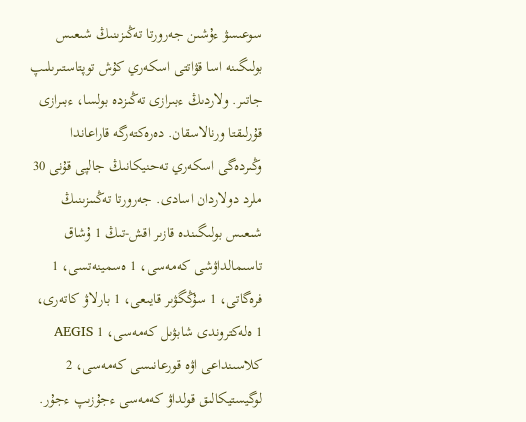سوعىسۋ ءۇشىن جەرورتا تەڭىزىنىڭ شىعىس بولىگىنە اسا قۋاتتى اسكەري كۇش توپتاستىرىلىپ جاتىر. ولاردىڭ ءبىرازى تەڭىزدە بولسا، ءبىرازى قۇرلىقتا ورنالاسقان. دەرەكتەرگە قاراعاندا وڭىردەگى اسكەري تەحنيكانىڭ جالپى قۇنى 30 ملرد دولاردان اسادى. جەرورتا تەڭىىزىنىڭ شىعىس بولىگىندە قازىر اقش-تىڭ 1 ۇشاق تاسىمالداۋشى كەمەسى، 1 ەسمينەتسى، 1 فرەگاتى، 1 سۇڭگۋىر قايىعى، 1 بارلاۋ كاتەرى، 1 ەلەكتروندى شابۋىل كەمەسى، 1 AEGIS كلاسىنداعى اۋە قورعانىسى كەمەسى، 2 لوگيستيكالىق قولداۋ كەمەسى ءجۇزىپ ءجۇر.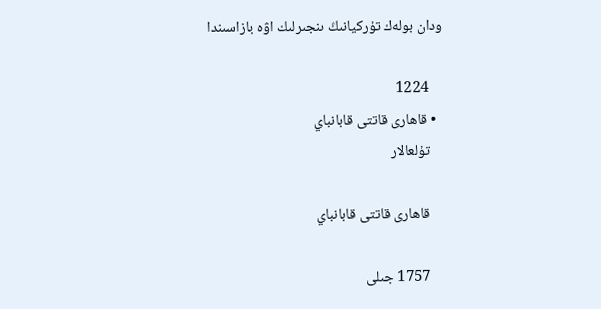ودان بولەك تۇركيانىڭ ىنجىرلىك اۋە بازاسىندا

    1224
  • قاھارى قاتتى قابانباي
    تۇلعالار

    قاھارى قاتتى قابانباي

    1757 جىلى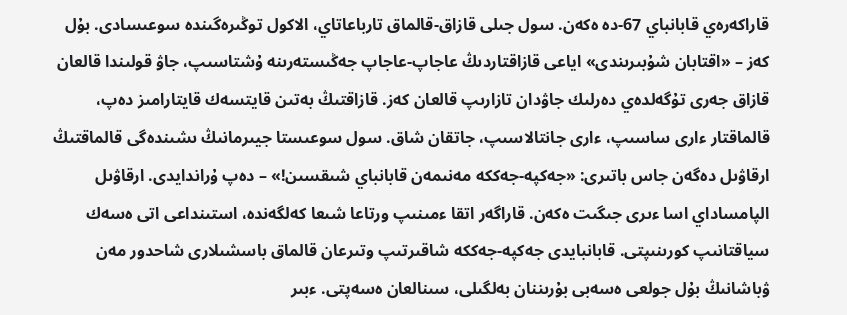قاراكەرەي قابانباي 67-دە ەكەن. سول جىلى قازاق-قالماق تارباعاتاي، الاكول توڭىرەگىندە سوعىسادى. بۇل كەز – «اقتابان شۇبىرىندى» اياعى قازاقتاردىڭ عاجاپ-عاجاپ جەڭىستەرىنە ۇشتاسىپ، جاۋ قولىندا قالعان قازاق جەرى تۇگەلدەي دەرلىك جاۋدان تازارىپ قالعان كەز. قازاقتىڭ بەتىن قايتسەك قايتارامىز دەپ، قالماقتار ءارى ساسىپ، ءارى جانتالاسىپ، جاتقان شاق. سول سوعىستا جيىرمانىڭ ىشىندەگى قالماقتىڭ ارقاۋىل دەگەن جاس باتىرى: «جەكپە-جەككە مەنىمەن قابانباي شىقسىن!» – دەپ ۇراندايدى. ارقاۋىل الپامساداي اسا ءىرى جىگىت ەكەن. قاراگەر اتقا ءمىنىپ ورتاعا شىعا كەلگەندە، استىنداعى اتى ەسەك سياقتانىپ كورىنىپتى. قابانبايدى جەكپە-جەككە شاقىرتىپ وتىرعان قالماق باسشىلارى شاحدور مەن ۋباشانىڭ بۇل جولعى ەسەبى بۇرىننان بەلگىلى، سىنالعان ەسەپتى. ءبىر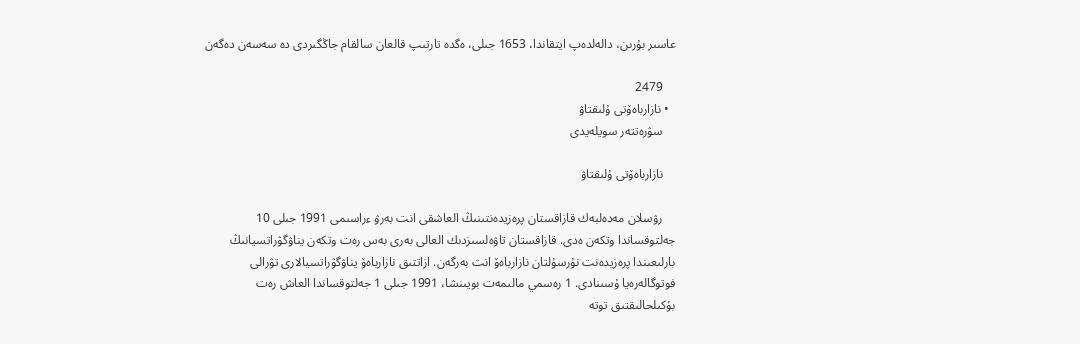عاسىر بۇرىن، دالەلدەپ ايتقاندا، 1653 جىلى، ەگدە تارتىپ قالعان سالقام جاڭگىردى دە سەسەن دەگەن

    2479
  • نازارباەۆتى ۇلىقتاۋ
    سۋرەتتەر سويلەيدى

    نازارباەۆتى ۇلىقتاۋ

    رۋسلان مەدەلبەك قازاقستان پرەزيدەنتىنىڭ العاشقى انت بەرۋ ءراسىمى 1991 جىلى 10 جەلتوقساندا وتكەن ەدى. قازاقستان تاۋەلسىزدىك العالى بەرى بەس رەت وتكەن يناۋگۋراتسيانىڭ بارلىعىندا پرەزيدەنت نۇرسۇلتان نازارباەۆ انت بەرگەن. ازاتتىق نازارباەۆ يناۋگۋراتسيالارى تۋرالى فوتوگالەرەيا ۇسىنادى. 1 رەسمي مالىمەت بويىنشا، 1991 جىلى 1 جەلتوقساندا العاش رەت بۇكىلحالىقتىق توتە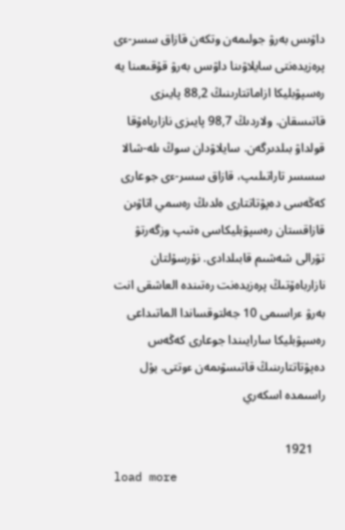داۋىس بەرۋ جولىمەن وتكەن قازاق سسر-ءى پرەزيدەنتى سايلاۋىنا داۋىس بەرۋ قۇقىعىنا يە رەسپۋبليكا ازاماتتارىنىڭ 88,2 پايىزى قاتىسقان. ولاردىڭ 98,7 پايىزى نازارباەۆقا قولداۋ بىلدىرگەن. سايلاۋدان سوڭ ىلە-شالا سسسر تاراتىلىپ، قازاق سسر-ءى جوعارى كەڭەسى دەپۋتاتتارى ەلدىڭ رەسمي اتاۋىن قازاقستان رەسپۋبليكاسى ەتىپ وزگەرتۋ تۋرالى شەشىم قابىلدادى. نۇرسۇلتان نازارباەۆتىڭ پرەزيدەنت رەتىندە العاشقى انت بەرۋ ءراسىمى 10 جەلتوقساندا الماتىداعى رەسپۋبليكا سارايىندا جوعارى كەڭەس دەپۋتاتتارىنىڭ قاتىسۋىمەن ءوتتى. بۇل راسىمدە اسكەري

    1921
load more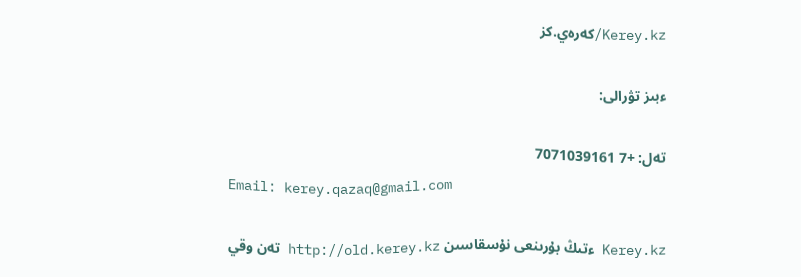Kerey.kz/كەرەي.كز

ءبىز تۋرالى:

تەل: +7 7071039161
Email: kerey.qazaq@gmail.com

Kerey.kz ءتىڭ بۇرىنعى نۇسقاسىن http://old.kerey.kz تەن وقي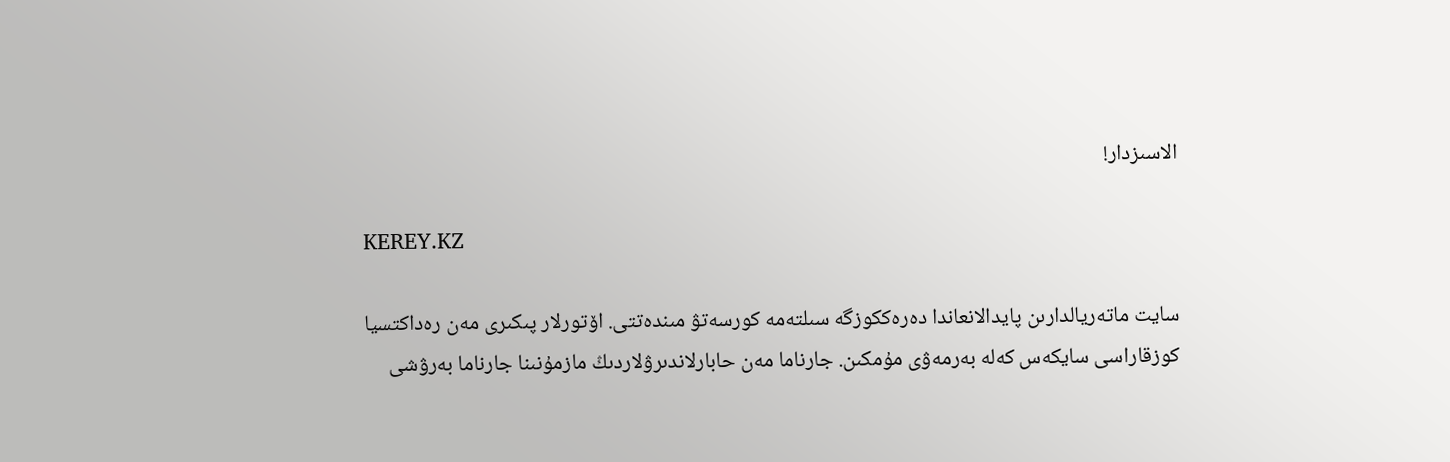الاسىزدار!

KEREY.KZ

سايت ماتەريالدارىن پايدالانعاندا دەرەككوزگە سىلتەمە كورسەتۋ مىندەتتى. اۆتورلار پىكىرى مەن رەداكتسيا كوزقاراسى سايكەس كەلە بەرمەۋى مۇمكىن. جارناما مەن حابارلاندىرۋلاردىڭ مازمۇنىنا جارناما بەرۋشى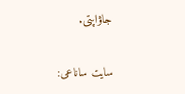جاۋاپتى.

سايت ساناعى: